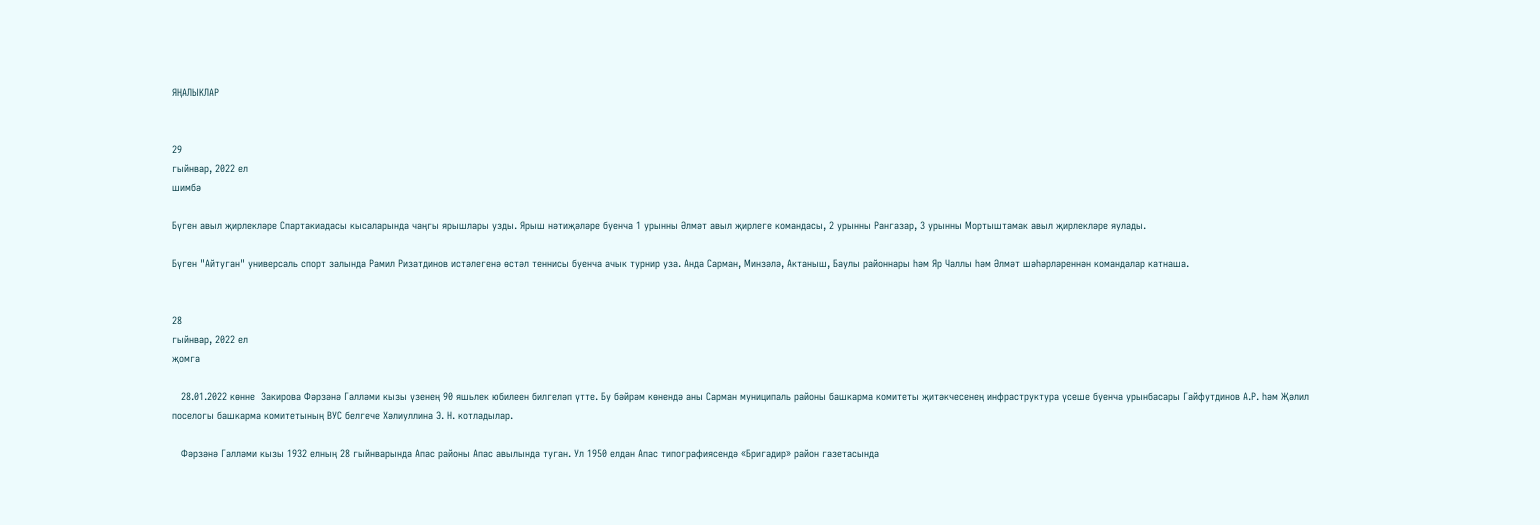ЯҢАЛЫКЛАР


29
гыйнвар, 2022 ел
шимбә

Бүген авыл җирлекләре Спартакиадасы кысаларында чаңгы ярышлары узды. Ярыш нәтиҗәләре буенча 1 урынны Әлмәт авыл җирлеге командасы, 2 урынны Рангазар, 3 урынны Мортыштамак авыл җирлекләре яулады.

Бүген "Айтуган" универсаль спорт залында Рамил Ризатдинов истәлегенә өстәл теннисы буенча ачык турнир уза. Анда Сарман, Минзәлә, Актаныш, Баулы районнары һәм Яр Чаллы һәм Әлмәт шәһәрләреннән командалар катнаша.


28
гыйнвар, 2022 ел
җомга

   28.01.2022 көнне  Закирова Фәрзәнә Галләми кызы үзенең 90 яшьлек юбилеен билгеләп үтте. Бу бәйрәм көнендә аны Сарман муниципаль районы башкарма комитеты җитәкчесенең инфраструктура үсеше буенча урынбасары Гайфутдинов А.Р. һәм Җәлил поселогы башкарма комитетының ВУС белгече Хәлиуллина Э. Н. котладылар.

   Фәрзәнә Галләми кызы 1932 елның 28 гыйнварында Апас районы Апас авылында туган. Ул 1950 елдан Апас типографиясендә «Бригадир» район газетасында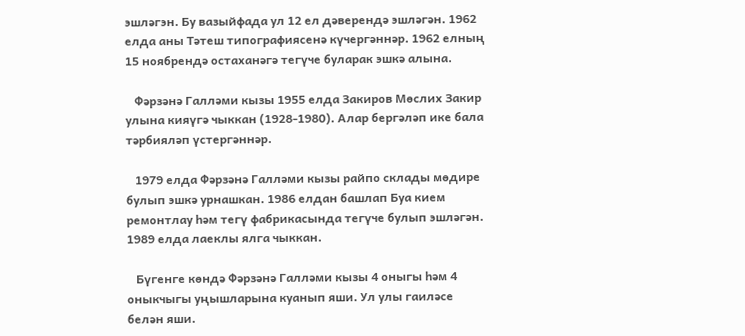эшләгэн. Бу вазыйфада ул 12 ел дәверендә эшләгән. 1962 елда аны Тәтеш типографиясенә күчергәннәр. 1962 елның 15 ноябрендә остаханәгә тегүче буларак эшкә алына.

   Фәрзәнә Галләми кызы 1955 елда Закиров Мөслих Закир улына кияүгә чыккан (1928-1980). Алар бергәләп ике бала тәрбияләп үстергәннәр.

   1979 елда Фәрзәнә Галләми кызы райпо склады мөдире булып эшкә урнашкан. 1986 елдан башлап Буа кием ремонтлау һәм тегү фабрикасында тегүче булып эшләгән. 1989 елда лаеклы ялга чыккан.

   Бүгенге көндә Фәрзәнә Галләми кызы 4 оныгы һәм 4 оныкчыгы уңышларына куанып яши. Ул улы гаиләсе белән яши.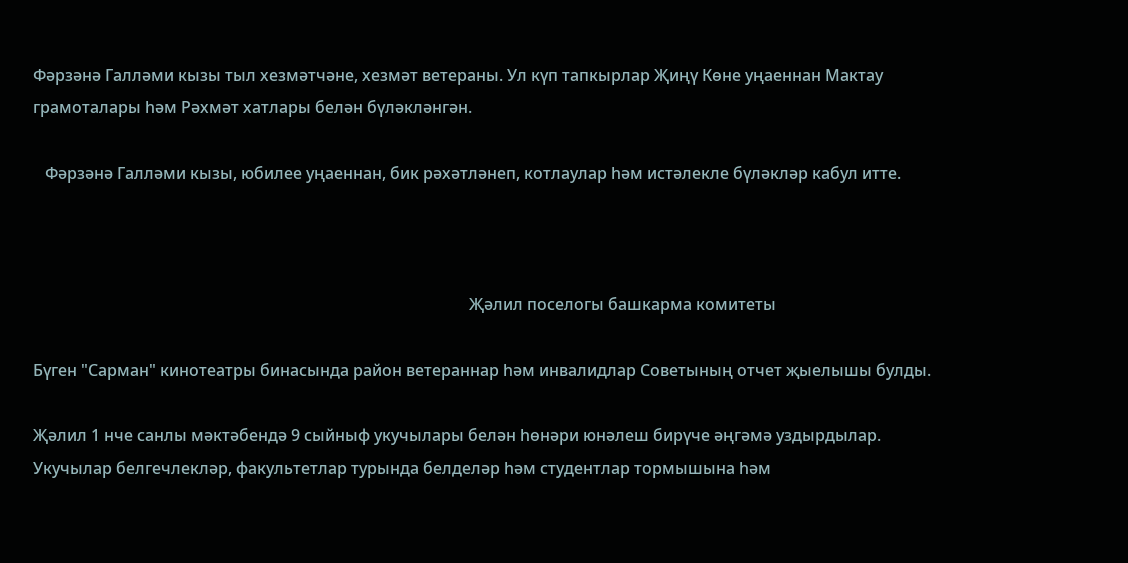Фәрзәнә Галләми кызы тыл хезмәтчәне, хезмәт ветераны. Ул күп тапкырлар Җиңү Көне уңаеннан Мактау грамоталары һәм Рәхмәт хатлары белән бүләкләнгән.

   Фәрзәнә Галләми кызы, юбилее уңаеннан, бик рәхәтләнеп, котлаулар һәм истәлекле бүләкләр кабул итте.



                                                                                                             Җәлил поселогы башкарма комитеты

Бүген "Сарман" кинотеатры бинасында район ветераннар һәм инвалидлар Советының отчет җыелышы булды.

Җәлил 1 нче санлы мәктәбендә 9 сыйныф укучылары белән һөнәри юнәлеш бирүче әңгәмә уздырдылар. Укучылар белгечлекләр, факультетлар турында белделәр һәм студентлар тормышына һәм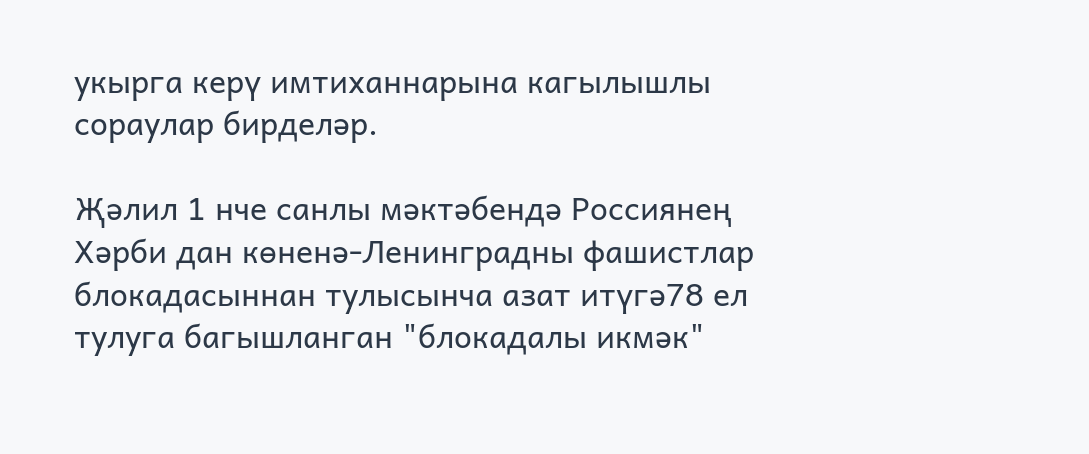укырга керү имтиханнарына кагылышлы сораулар бирделәр.

Җәлил 1 нче санлы мәктәбендә Россиянең Хәрби дан көненә-Ленинградны фашистлар блокадасыннан тулысынча азат итүгә78 ел тулуга багышланган "блокадалы икмәк"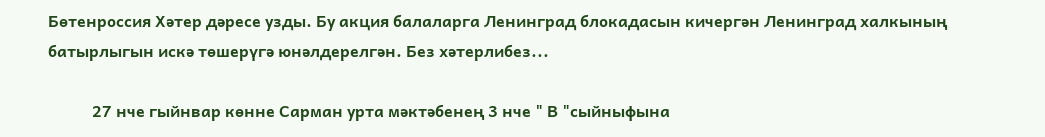Бөтенроссия Хәтер дәресе узды. Бу акция балаларга Ленинград блокадасын кичергән Ленинград халкының батырлыгын искә төшерүгә юнәлдерелгән. Без хәтерлибез...

           27 нче гыйнвар көнне Сарман урта мәктәбенең 3 нче " В "сыйныфына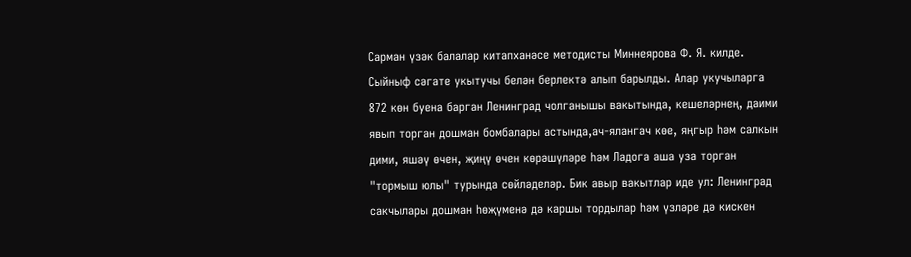Сарман үзәк балалар китапханәсе методисты Миннеярова Ф. Я. килде. Сыйныф сәгате укытучы белән берлектә алып барылды. Алар укучыларга 872 көн буена барган Ленинград чолганышы вакытында, кешеләрнең, даими явып торган дошман бомбалары астында,ач-ялангач көе, яңгыр һәм салкын дими, яшәү өчен, җиңү өчен көрәшүләре һәм Ладога аша уза торган "тормыш юлы" турында сөйләделәр. Бик авыр вакытлар иде ул: Ленинград сакчылары дошман һөҗүменә дә каршы тордылар һәм үзләре дә кискен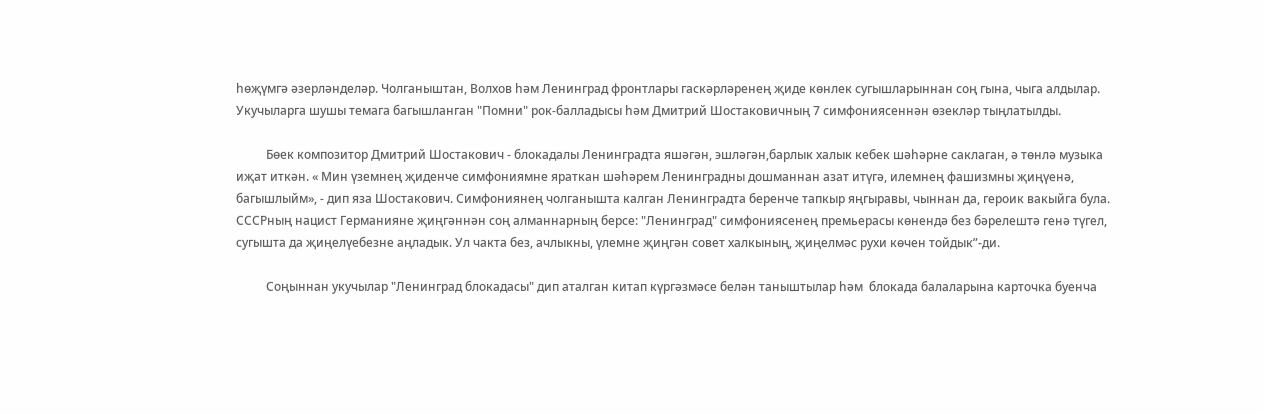һөҗүмгә әзерләнделәр. Чолганыштан, Волхов һәм Ленинград фронтлары гаскәрләренең җиде көнлек сугышларыннан соң гына, чыга алдылар. Укучыларга шушы темага багышланган "Помни" рок-балладысы һәм Дмитрий Шостаковичның 7 симфониясеннән өзекләр тыңлатылды.

          Бөек композитор Дмитрий Шостакович - блокадалы Ленинградта яшәгән, эшләгән,барлык халык кебек шәһәрне саклаган, ә төнлә музыка иҗат иткән. « Мин үземнең җиденче симфониямне яраткан шәһәрем Ленинградны дошманнан азат итүгә, илемнең фашизмны җиңүенә,  багышлыйм», - дип яза Шостакович. Симфониянең чолганышта калган Ленинградта беренче тапкыр яңгыравы, чыннан да, героик вакыйга була. СССРның нацист Германияне җиңгәннән соң алманнарның берсе: "Ленинград" симфониясенең премьерасы көнендә без бәрелештә генә түгел, сугышта да җиңелүебезне аңладык. Ул чакта без, ачлыкны, үлемне җиңгән совет халкының, җиңелмәс рухи көчен тойдык”-ди.

          Соңыннан укучылар "Ленинград блокадасы" дип аталган китап күргәзмәсе белән таныштылар һәм  блокада балаларына карточка буенча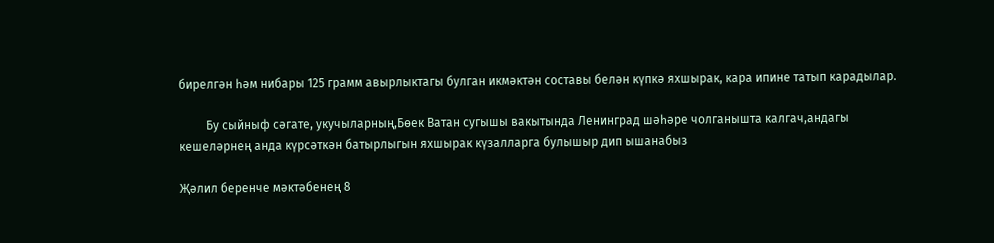бирелгән һәм нибары 125 грамм авырлыктагы булган икмәктән составы белән күпкә яхшырак, кара ипине татып карадылар.

         Бу сыйныф сәгате, укучыларның,Бөек Ватан сугышы вакытында Ленинград шәһәре чолганышта калгач,андагы кешеләрнең анда күрсәткән батырлыгын яхшырак күзалларга булышыр дип ышанабыз

Җәлил беренче мәктәбенең 8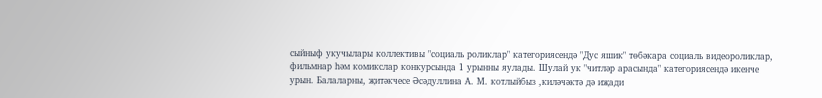сыйныф укучылары коллективы "социаль роликлар" категориясендә "Дус яшик" төбәкара социаль видеороликлар, фильмнар һәм комикслар конкурсында 1 урынны яулады. Шулай ук "читләр арасында" категориясендә икенче урын. Балаларны, җитәкчесе Әсәдуллина А. М. котлыйбыз ,киләчәктә дә иҗади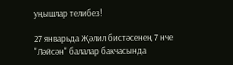уңышлар телибез!

27 январьда Җәлил бистәсенең 7 нче "Ләйсән" балалар бакчасында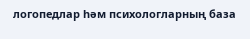логопедлар һәм психологларның база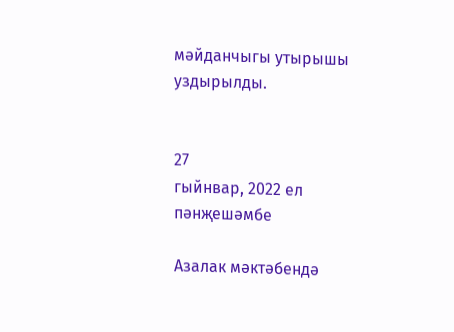мәйданчыгы утырышы уздырылды.


27
гыйнвар, 2022 ел
пәнҗешәмбе

Азалак мәктәбендә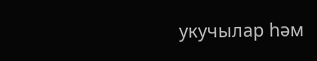укучылар һәм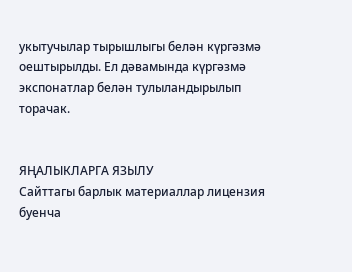укытучылар тырышлыгы белән күргәзмә оештырылды. Ел дәвамында күргәзмә экспонатлар белән тулыландырылып торачак.


ЯҢАЛЫКЛАРГА ЯЗЫЛУ
Сайттагы барлык материаллар лицензия буенча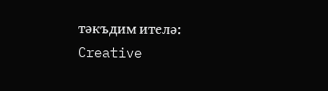тәкъдим ителә:
Creative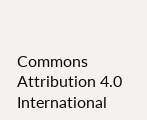Commons Attribution 4.0 International